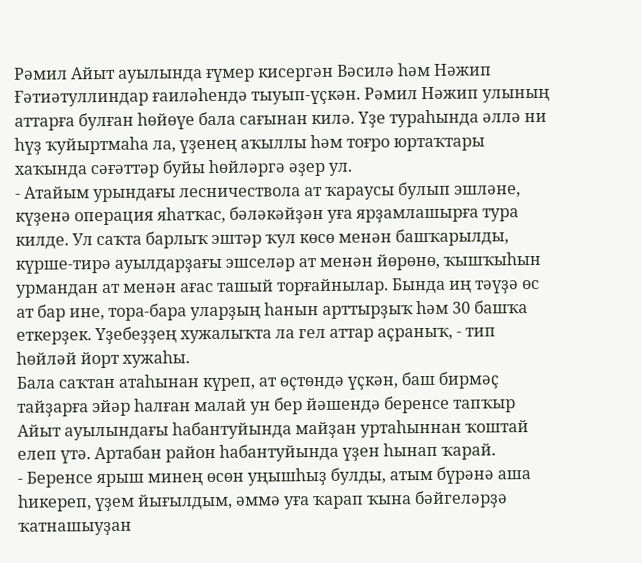Рәмил Айыт ауылында ғүмер кисергән Вәсилә һәм Нәжип Ғәтиәтуллиндар ғаиләһендә тыуып-үҫкән. Рәмил Нәжип улының аттарға булған һөйөүе бала сағынан килә. Үҙе тураһында әллә ни һүҙ ҡуйыртмаһа ла, үҙенең аҡыллы һәм тоғро юртаҡтары хаҡында сәғәттәр буйы һөйләргә әҙер ул.
- Атайым урындағы лесничествола ат ҡараусы булып эшләне, күҙенә операция яһатҡас, бәләкәйҙән уға ярҙамлашырға тура килде. Ул саҡта барлыҡ эштәр ҡул көсө менән башҡарылды, күрше-тирә ауылдарҙағы эшселәр ат менән йөрөнө, ҡышҡыһын урмандан ат менән ағас ташый торғайнылар. Бында иң тәүҙә өс ат бар ине, тора-бара уларҙың һанын арттырҙыҡ һәм 30 башҡа еткерҙек. Үҙебеҙҙең хужалыҡта ла гел аттар аҫраныҡ, - тип һөйләй йорт хужаһы.
Бала саҡтан атаһынан күреп, ат өҫтөндә үҫкән, баш бирмәҫ тайҙарға эйәр һалған малай ун бер йәшендә беренсе тапҡыр Айыт ауылындағы һабантуйында майҙан уртаһыннан ҡоштай елеп үтә. Артабан район һабантуйында үҙен һынап ҡарай.
- Беренсе ярыш минең өсөн уңышһыҙ булды, атым бүрәнә аша һикереп, үҙем йығылдым, әммә уға ҡарап ҡына бәйгеләрҙә ҡатнашыуҙан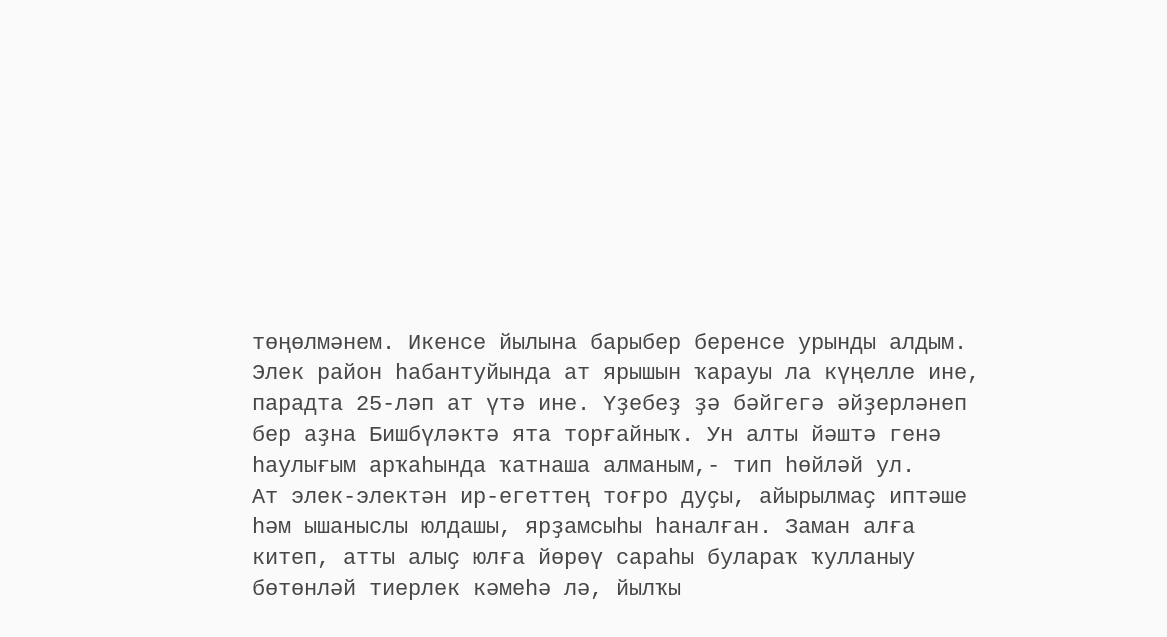төңөлмәнем. Икенсе йылына барыбер беренсе урынды алдым. Элек район һабантуйында ат ярышын ҡарауы ла күңелле ине, парадта 25-ләп ат үтә ине. Үҙебеҙ ҙә бәйгегә әйҙерләнеп бер аҙна Бишбүләктә ята торғайныҡ. Ун алты йәштә генә һаулығым арҡаһында ҡатнаша алманым,- тип һөйләй ул.
Ат элек-электән ир-егеттең тоғро дуҫы, айырылмаҫ иптәше һәм ышаныслы юлдашы, ярҙамсыһы һаналған. Заман алға китеп, атты алыҫ юлға йөрөү сараһы булараҡ ҡулланыу бөтөнләй тиерлек кәмеһә лә, йылҡы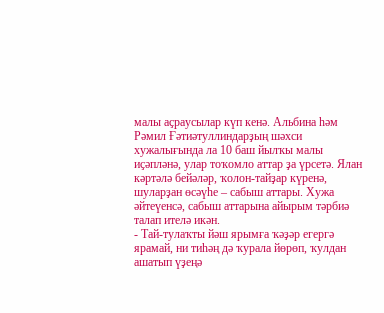малы аҫраусылар күп кенә. Альбина һәм Рәмил Ғәтиәтуллиндарҙың шәхси хужалығында ла 10 баш йылҡы малы иҫәпләнә, улар тоҡомло аттар ҙа үрсетә. Ялан кәртәлә бейәләр, ҡолон-тайҙар күренә, шуларҙан өсәүһе – сабыш аттары. Хужа әйтеүенсә, сабыш аттарына айырым тәрбиә талап ителә икән.
- Тай-тулаҡты йәш ярымға ҡәҙәр егергә ярамай, ни тиһәң дә ҡурала йөрөп, ҡулдан ашатып үҙеңә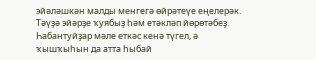эйәләшкән малды менгегә өйрәтеүе еңелерәк. Тәүҙә эйәрҙе ҡуябыҙ һәм етәкләп йөрөтәбеҙ. Һабантуйҙар мәле еткәс кенә түгел, ә ҡышҡыһын да атта һыбай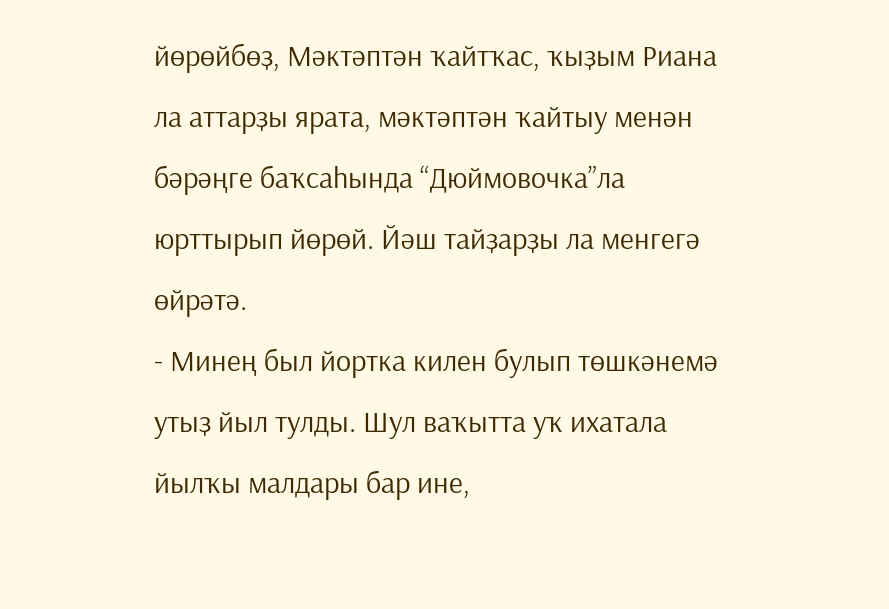йөрөйбөҙ, Мәктәптән ҡайтҡас, ҡыҙым Риана ла аттарҙы ярата, мәктәптән ҡайтыу менән бәрәңге баҡсаһында “Дюймовочка”ла юрттырып йөрөй. Йәш тайҙарҙы ла менгегә өйрәтә.
- Минең был йортка килен булып төшкәнемә утыҙ йыл тулды. Шул ваҡытта уҡ ихатала йылҡы малдары бар ине,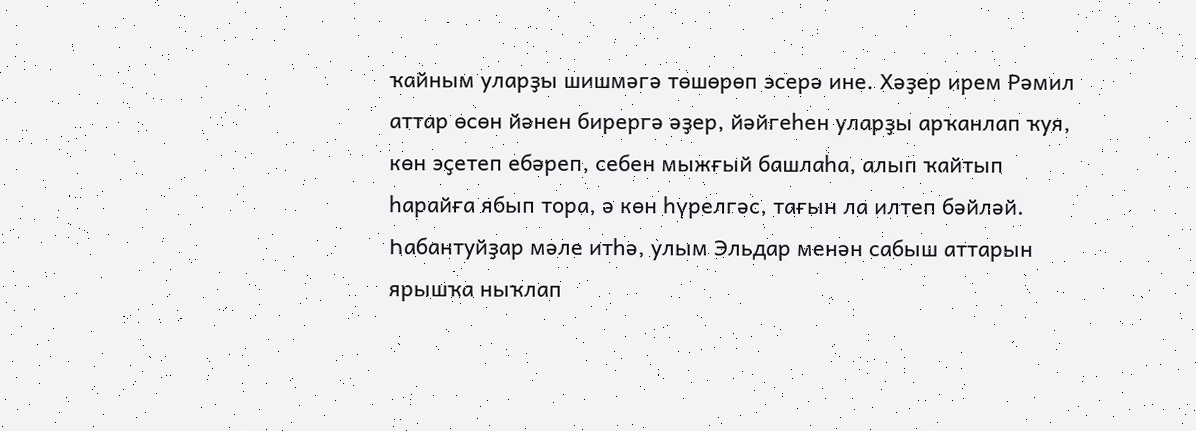ҡайным уларҙы шишмәгә төшөрөп эсерә ине. Хәҙер ирем Рәмил аттар өсөн йәнен бирергә әҙер, йәйгеһен уларҙы арҡанлап ҡуя, көн эҫетеп ебәреп, себен мыжғый башлаһа, алып ҡайтып һарайға ябып тора, ә көн һүрелгәс, тағын ла илтеп бәйләй. Һабантуйҙар мәле итһә, улым Эльдар менән сабыш аттарын ярышҡа ныҡлап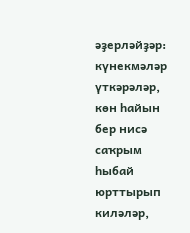әҙерләйҙәр: күнекмәләр үткәрәләр, көн һайын бер нисә саҡрым һыбай юрттырып киләләр,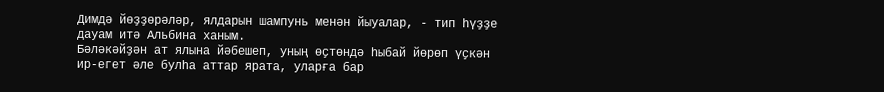Димдә йөҙҙөрәләр, ялдарын шампунь менән йыуалар, - тип һүҙҙе дауам итә Альбина ханым.
Бәләкәйҙән ат ялына йәбешеп, уның өҫтөндә һыбай йөрөп үҫкән ир-егет әле булһа аттар ярата, уларға бар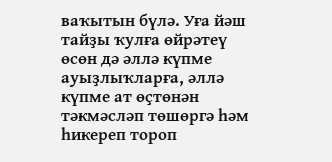ваҡытын бүлә. Уға йәш тайҙы ҡулға өйрәтеү өсөн дә әллә күпме ауыҙлыҡларға, әллә күпме ат өҫтөнән тәкмәсләп төшөргә һәм һикереп тороп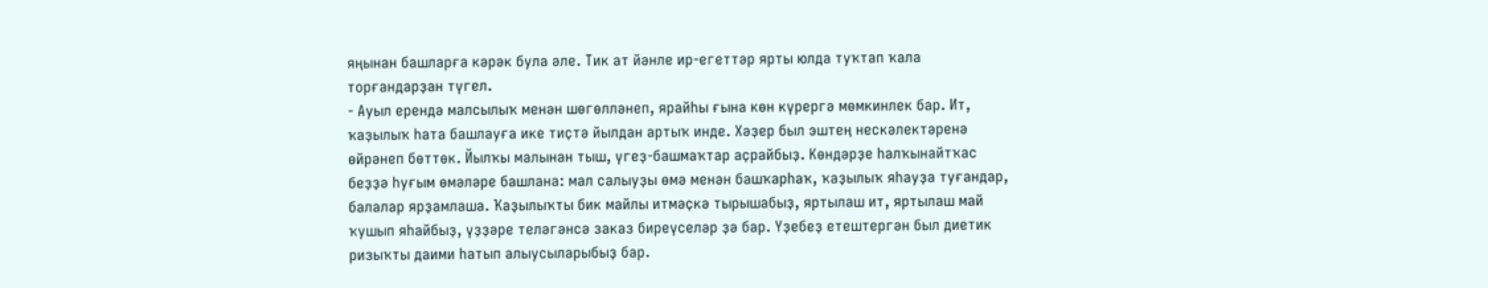яңынан башларға кәрәк була әле. Тик ат йәнле ир-егеттәр ярты юлда туҡтап ҡала торғандарҙан түгел.
- Ауыл ерендә малсылыҡ менән шөгөлләнеп, ярайһы ғына көн күрергә мөмкинлек бар. Ит, ҡаҙылыҡ һата башлауға ике тиҫтә йылдан артыҡ инде. Хәҙер был эштең нескәлектәренә өйрәнеп бөттөк. Йылҡы малынан тыш, үгеҙ-башмаҡтар аҫрайбыҙ. Көндәрҙе һалҡынайтҡас беҙҙә һуғым өмәләре башлана: мал салыуҙы өмә менән башҡарһаҡ, ҡаҙылыҡ яһауҙа туғандар, балалар ярҙамлаша. Ҡаҙылыҡты бик майлы итмәҫкә тырышабыҙ, яртылаш ит, яртылаш май ҡушып яһайбыҙ, үҙҙәре теләгәнсә заказ биреүселәр ҙә бар. Үҙебеҙ етештергән был диетик ризыҡты даими һатып алыусыларыбыҙ бар.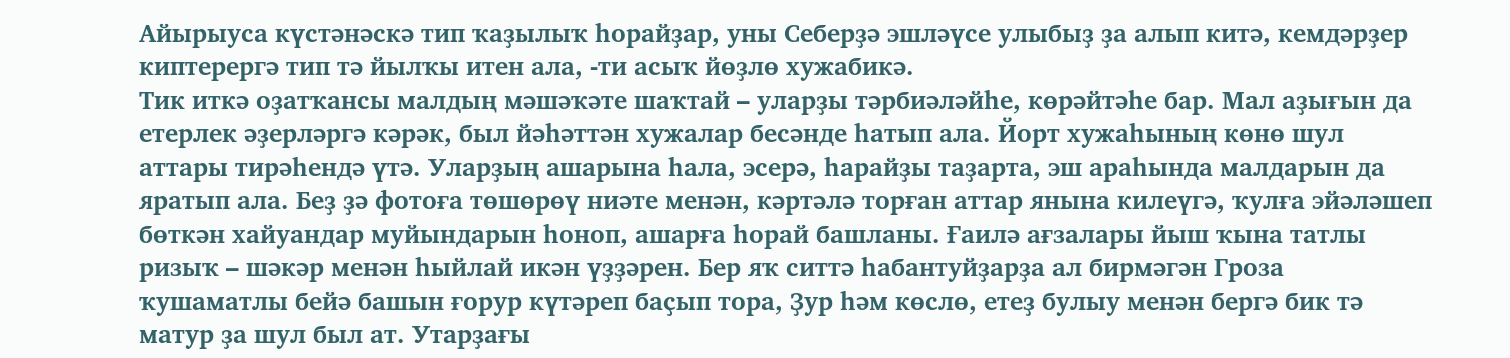Айырыуса күстәнәскә тип ҡаҙылыҡ һорайҙар, уны Себерҙә эшләүсе улыбыҙ ҙа алып китә, кемдәрҙер киптерергә тип тә йылҡы итен ала, -ти асыҡ йөҙлө хужабикә.
Тик иткә оҙатҡансы малдың мәшәҡәте шаҡтай – уларҙы тәрбиәләйһе, көрәйтәһе бар. Мал аҙығын да етерлек әҙерләргә кәрәк, был йәһәттән хужалар бесәнде һатып ала. Йорт хужаһының көнө шул аттары тирәһендә үтә. Уларҙың ашарына һала, эсерә, һарайҙы таҙарта, эш араһында малдарын да яратып ала. Беҙ ҙә фотоға төшөрөү ниәте менән, кәртәлә торған аттар янына килеүгә, ҡулға эйәләшеп бөткән хайуандар муйындарын һоноп, ашарға һорай башланы. Ғаилә ағзалары йыш ҡына татлы ризыҡ – шәкәр менән һыйлай икән үҙҙәрен. Бер яҡ ситтә һабантуйҙарҙа ал бирмәгән Гроза ҡушаматлы бейә башын ғорур күтәреп баҫып тора, Ҙур һәм көслө, етеҙ булыу менән бергә бик тә матур ҙа шул был ат. Утарҙағы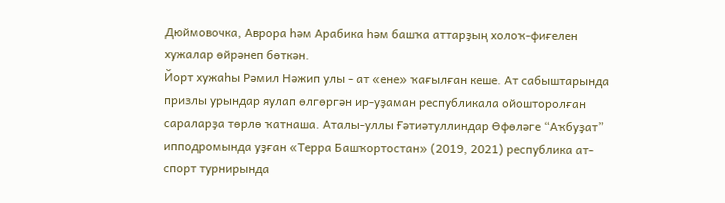Дюймовочка, Аврора һәм Арабика һәм башҡа аттарҙың холоҡ-фиғелен хужалар өйрәнеп бөткән.
Йорт хужаһы Рәмил Нәжип улы - ат «ене» ҡағылған кеше. Ат сабыштарында призлы урындар яулап өлгөргән ир-уҙаман республикала ойошторолған сараларҙа төрлө ҡатнаша. Аталы-уллы Ғәтиәтуллиндар Өфөләге “Аҡбуҙат” ипподромында уҙған «Терра Башҡортостан» (2019, 2021) республика ат-спорт турнирында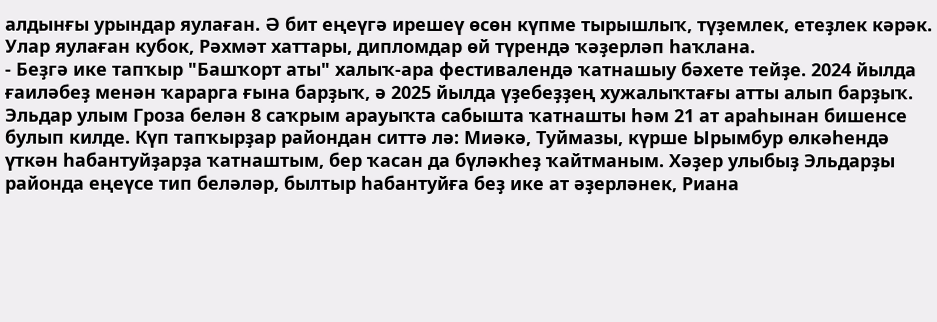алдынғы урындар яулаған. Ә бит еңеүгә ирешеү өсөн күпме тырышлыҡ, түҙемлек, етеҙлек кәрәк. Улар яулаған кубок, Рәхмәт хаттары, дипломдар өй түрендә ҡәҙерләп һаҡлана.
- Беҙгә ике тапҡыр "Башҡорт аты" халыҡ-ара фестивалендә ҡатнашыу бәхете тейҙе. 2024 йылда ғаиләбеҙ менән ҡарарга ғына барҙыҡ, ә 2025 йылда үҙебеҙҙең хужалыҡтағы атты алып барҙыҡ. Эльдар улым Гроза белән 8 саҡрым арауыҡта сабышта ҡатнашты һәм 21 ат араһынан бишенсе булып килде. Күп тапҡырҙар райондан ситтә лә: Миәкә, Туймазы, күрше Ырымбур өлкәһендә үткән һабантуйҙарҙа ҡатнаштым, бер ҡасан да бүләкһеҙ ҡайтманым. Хәҙер улыбыҙ Эльдарҙы районда еңеүсе тип беләләр, былтыр һабантуйға беҙ ике ат әҙерләнек, Риана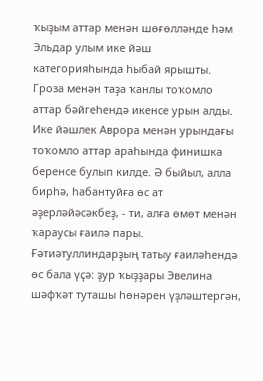ҡыҙым аттар менән шөғөлләнде һәм Эльдар улым ике йәш категорияһында һыбай ярышты. Гроза менән таҙа ҡанлы тоҡомло аттар бәйгеһендә икенсе урын алды. Ике йәшлек Аврора менән урындағы тоҡомло аттар араһында финишка беренсе булып килде. Ә быйыл, алла бирһә, һабантуйға өс ат әҙерләйәсәкбеҙ, - ти, алға өмөт менән ҡараусы ғаилә пары.
Ғәтиәтуллиндарҙың татыу ғаиләһендә өс бала үҫә: ҙур ҡыҙҙары Эвелина шәфҡәт туташы һөнәрен үҙләштергән,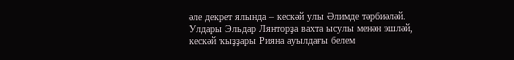әле декрет ялында – кескәй улы Әлимде тәрбиәләй. Улдары Эльдар Лянторҙа вахта ысулы менән эшләй, кескәй ҡыҙҙары Рияна ауылдағы белем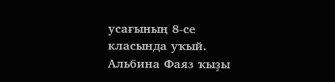усағының 8-се класында уҡый. Альбина Фаяз ҡыҙы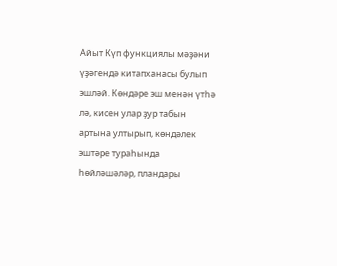Айыт Күп функциялы мәҙәни үҙәгендә китапханасы булып эшләй. Көндәре эш менән үтһә лә, кисен улар ҙур табын артына ултырып, көндәлек эштәре тураһында һөйләшәләр, пландары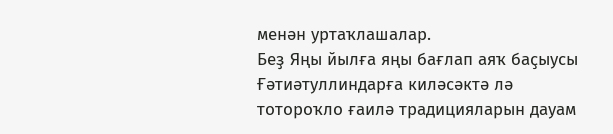менән уртаҡлашалар.
Беҙ Яңы йылға яңы бағлап аяҡ баҫыусы Ғәтиәтуллиндарға киләсәктә лә тотороҡло ғаилә традицияларын дауам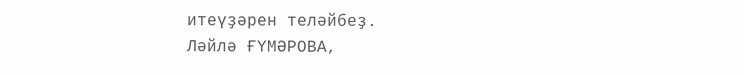итеүҙәрен теләйбеҙ.
Ләйлә ҒҮМӘРОВА,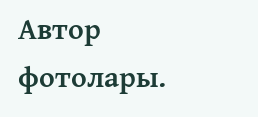Автор фотолары.